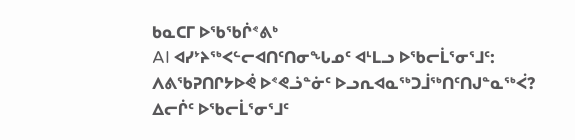ᑲᓇᑕᒥ ᐅᖃᖃᒌᕝᕕᒃ
AI ᐊᓯᔾᔨᖅᐸᓪᓕᐊᑎᑦᑎᓂᖓᓄᑦ ᐊᒻᒪᓗ ᐅᖃᓕᒫᕐᓂᕐᒧᑦ: ᐱᕕᖃᕈᑎᒋᔭᐅᕚ ᐅᕝᕙᓘᓐᓃᑦ ᐅᓗᕆᐊᓇᖅᑐᒨᖅᑎᑦᑎᒍᓐᓇᖅᐹ?
ᐃᓕᒌᑦ ᐅᖃᓕᒫᕐᓂᕐᒧᑦ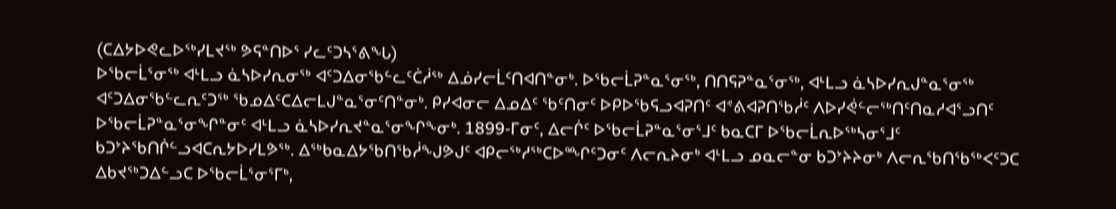(ᑕᐃᔭᐅᕙᓚᐅᖅᓯᒪᔪᖅ ᕗᕋᓐᑎᐅᕐ ᓯᓚᑦᑐᓴᕐᕕᖓ)
ᐅᖃᓕᒫᕐᓂᖅ ᐊᒻᒪᓗ ᓈᓴᐅᓯᕆᓂᖅ ᐊᑦᑐᐃᓂᖃᓪᓚᑦᑖᓲᖅ ᐃᓅᓯᓕᒫᑦᑎᐊᑎᓐᓂᒃ. ᐅᖃᓕᒫᕈᓐᓇᕐᓂᖅ, ᑎᑎᕋᕈᓐᓇᕐᓂᖅ, ᐊᒻᒪᓗ ᓈᓴᐅᓯᕆᒍᓐᓇᕐᓂᖅ ᐊᑦᑐᐃᓂᖃᓪᓚᕆᑦᑐᖅ ᖃᓄᐃᑦᑕᐃᓕᒪᒍᓐᓇᕐᓂᑦᑎᓐᓂᒃ. ᑭᓯᐊᓂᓕ ᐃᓄᐃᑦ ᖃᑦᑎᓂᑦ ᐅᑭᐅᖃᕋᓗᐊᕈᑎᑦ ᐊᕝᕕᐊᕈᑎᖃᓲᑦ ᐱᐅᓯᕚᓪᓕᖅᑎᑦᑎᓇᓱᐊᕐᓗᑎᑦ ᐅᖃᓕᒫᕈᓐᓇᕐᓂᖏᓐᓂᑦ ᐊᒻᒪᓗ ᓈᓴᐅᓯᕆᔪᓐᓇᕐᓂᖏᖕᓂᒃ. 1899-ᒥᓂᑦ, ᐃᓕᒌᑦ ᐅᖃᓕᒫᕈᓐᓇᕐᓂᕐᒧᑦ ᑲᓇᑕᒥ ᐅᖃᓕᒫᕆᐅᖅᓴᓂᕐᒧᑦ ᑲᑐᔾᔨᖃᑎᒌᓪᓗᐊᑕᕆᔭᐅᓯᒪᕗᖅ. ᐃᖅᑲᓇᐃᔭᖃᑎᖃᓲᖑᕗᒍᑦ ᐊᑭᓕᖅᓱᖅᑕᐅᙱᑦᑐᓂᑦ ᐱᓕᕆᔨᓂᒃ ᐊᒻᒪᓗ ᓄᓇᓕᓐᓂ ᑲᑐᔾᔨᔨᓂᒃ ᐱᓕᕆᖃᑎᖃᖅᐸᑦᑐᑕ ᐃᑲᔪᖅᑐᐃᓪᓗᑕ ᐅᖃᓕᒫᕐᓂᕐᒥᒃ,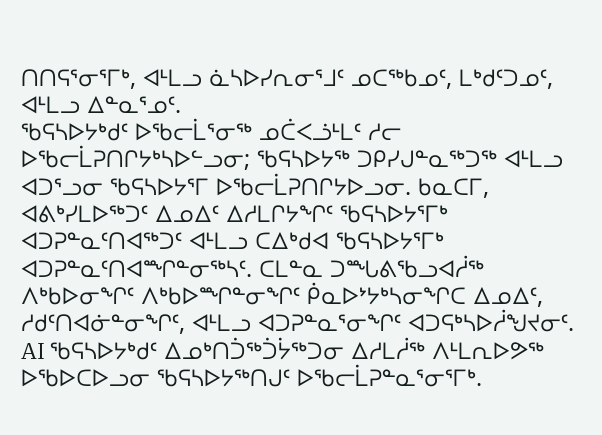ᑎᑎᕋᕐᓂᕐᒥᒃ, ᐊᒻᒪᓗ ᓈᓴᐅᓯᕆᓂᕐᒧᑦ ᓄᑕᖅᑲᓄᑦ, ᒪᒃᑯᑦᑐᓄᑦ, ᐊᒻᒪᓗ ᐃᓐᓇᕐᓄᑦ.
ᖃᕋᓴᐅᔭᒃᑯᑦ ᐅᖃᓕᒫᕐᓂᖅ ᓄᑖᐸᓘᒻᒪᑦ ᓱᓕ ᐅᖃᓕᒫᕈᑎᒋᔭᒃᓴᐅᓪᓗᓂ; ᖃᕋᓴᐅᔭᖅ ᑐᑭᓯᒍᓐᓇᖅᑐᖅ ᐊᒻᒪᓗ ᐊᑐᕐᓗᓂ ᖃᕋᓴᐅᔭᕐᒥ ᐅᖃᓕᒫᕈᑎᒋᔭᐅᓗᓂ. ᑲᓇᑕᒥ, ᐊᕕᒃᓯᒪᐅᖅᑐᑦ ᐃᓄᐃᑦ ᐃᓱᒪᒋᔭᖏᑦ ᖃᕋᓴᐅᔭᕐᒥᒃ ᐊᑐᕈᓐᓇᑦᑎᐊᖅᑐᑦ ᐊᒻᒪᓗ ᑕᐃᒃᑯᐊ ᖃᕋᓴᐅᔭᕐᒥᒃ ᐊᑐᕈᓐᓇᑦᑎᐊᙱᓐᓂᖅᓴᑦ. ᑕᒪᓐᓇ ᑐᙵᕕᖃᓗᐊᓲᖅ ᐱᒃᑲᐅᓂᖏᑦ ᐱᒃᑲᐅᙱᓐᓂᖏᑦ ᑮᓇᐅᔾᔭᒃᓴᓂᖏᑕ ᐃᓄᐃᑦ, ᓱᑯᑦᑎᐊᓃᓐᓂᖏᑦ, ᐊᒻᒪᓗ ᐊᑐᕈᓐᓇᕐᓂᖏᑦ ᐊᑐᕋᒃᓴᐅᓲᖑᔪᓂᑦ. AI ᖃᕋᓴᐅᔭᒃᑯᑦ ᐃᓄᒃᑎᑑᖅᑑᔮᖅᑐᓂ ᐃᓱᒪᓲᖅ ᐱᒻᒪᕆᐅᕗᖅ ᐅᖃᐅᑕᐅᓗᓂ ᖃᕋᓴᐅᔭᖅᑎᒍᑦ ᐅᖃᓕᒫᕈᓐᓇᕐᓂᕐᒥᒃ.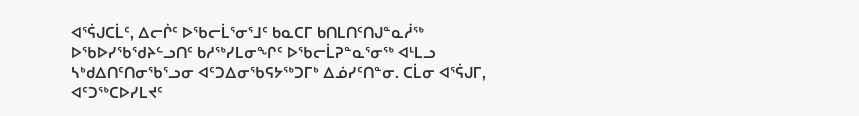ᐊᕐᕌᒍᑕᒫᑦ, ᐃᓕᒌᑦ ᐅᖃᓕᒫᕐᓂᕐᒧᑦ ᑲᓇᑕᒥ ᑲᑎᒪᑎᑦᑎᒍᓐᓇᓲᖅ ᐅᖃᐅᓯᖃᖁᔨᓪᓗᑎᑦ ᑲᓱᖅᓯᒪᓂᖏᑦ ᐅᖃᓕᒫᕈᓐᓇᕐᓂᖅ ᐊᒻᒪᓗ ᓴᒃᑯᐃᑎᑦᑎᓂᖃᕐᓗᓂ ᐊᑦᑐᐃᓂᖃᕋᔭᖅᑐᒥᒃ ᐃᓅᓯᑦᑎᓐᓂ. ᑕᒫᓂ ᐊᕐᕌᒍᒥ, ᐊᑦᑐᖅᑕᐅᓯᒪᔪᑦ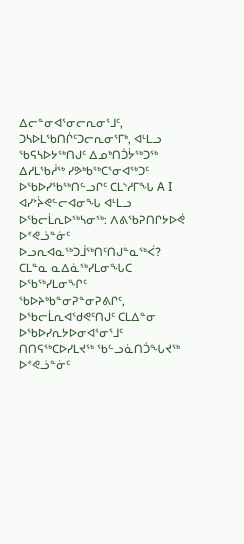ᐃᓕᓐᓂᐊᕐᓂᓕᕆᓂᕐᒧᑦ, ᑐᓴᐅᒪᖃᑎᒌᑦᑐᓕᕆᓂᕐᒥᒃ, ᐊᒻᒪᓗ ᖃᕋᓴᐅᔭᖅᑎᒍᑦ ᐃᓄᒃᑎᑑᔮᖅᑐᖅ ᐃᓱᒪᖃᓲᖅ ᓯᕗᒃᑲᖅᑕᕐᓂᐊᖅᑐᑦ ᐅᖃᐅᓯᖃᖅᑎᓪᓗᒋᑦ ᑕᒪᔅᓱᒥᖓ A I ᐊᓯᔾᔩᕙᓪᓕᐊᓂᖓ ᐊᒻᒪᓗ ᐅᖃᓕᒫᕆᐅᖅᓴᓂᖅ: ᐱᕕᖃᕈᑎᒋᔭᐅᕚ ᐅᕝᕙᓘᓐᓃᑦ ᐅᓗᕆᐊᓇᖅᑐᒨᖅᑎᑦᑎᒍᓐᓇᖅᐹ?
ᑕᒪᓐᓇ ᓇᐃᓈᖅᓯᒪᓂᖓᑕ ᐅᖃᖅᓯᒪᓂᖏᑦ ᖃᐅᔨᒃᑲᓐᓂᕈᓐᓂᕈᕕᒋᑦ, ᐅᖃᓕᒫᕆᐊᖁᕙᑦᑎᒍᑦ ᑕᒪᐃᓐᓂ ᐅᖃᐅᓯᕆᔭᐅᓂᐊᕐᓂᕐᒧᑦ ᑎᑎᕋᖅᑕᐅᓯᒪᔪᖅ ᖃᓪᓗᓈᑎᑑᖓᔪᖅ ᐅᕝᕙᓘᓐᓃᑦ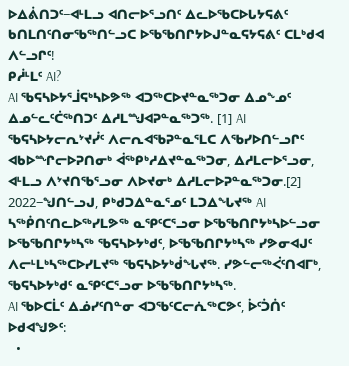ᐅᐃᕖᑎᑐᑦ−ᐊᒻᒪᓗ ᐊᑎᓕᐅᕐᓗᑎᑦ ᐃᓚᐅᖃᑕᐅᒐᔭᕋᕕᑦ ᑲᑎᒪᑎᑦᑎᓂᖃᖅᑎᓪᓗᑕ ᐅᖃᖃᑎᒋᔭᐅᒍᓐᓇᕋᔭᕋᕕᑦ ᑕᒪᒃᑯᐊ ᐱᓪᓗᒋᑦ!
ᑭᓲᒻᒪᑦ AI?
AI ᖃᕋᓴᐅᔭᕐᒨᕋᒃᓴᐅᕗᖅ ᐊᑐᖅᑕᐅᔪᓐᓇᖅᑐᓂ ᐃᓄᖕᓄᑦ ᐃᓄᓪᓚᑦᑖᖅᑎᑐᑦ ᐃᓱᒪᙳᐊᕈᓐᓇᖅᑐᖅ. [1] AI ᖃᕋᓴᐅᔭᓕᕆᔾᔪᓰᑦ ᐱᓕᕆᐊᖃᕈᓐᓇᕐᒪᑕ ᐱᖃᓯᐅᑎᓪᓗᒋᑦ ᐊᑲᐅᙱᓕᐅᕈᑎᓂᒃ ᐋᖅᑭᒃᓱᐃᔪᓐᓇᖅᑐᓂ, ᐃᓱᒪᓕᐅᕐᓗᓂ, ᐊᒻᒪᓗ ᐱᔾᔪᑎᖃᕐᓗᓂ ᐱᐅᔪᓂᒃ ᐃᓱᒪᓕᐅᕈᓐᓇᖅᑐᓂ.[2]  2022−ᖑᑎᓪᓗᒍ, ᑭᒃᑯᑐᐃᓐᓇᕐᓄᑦ ᒪᑐᐃᖓᔪᖅ AI ᓴᖅᑮᑎᑦᑎᓚᐅᖅᓯᒪᕗᖅ ᓇᕿᑦᑕᕐᓗᓂ ᐅᖃᖃᑎᒋᔭᒃᓴᐅᓪᓗᓂ ᐅᖃᖃᑎᒋᔭᒃᓴᖅ ᖃᕋᓴᐅᔭᒃᑯᑦ, ᐅᖃᖃᑎᒋᔭᒃᓴᖅ ᓯᕗᓂᐊᒍᑦ ᐱᓕᒻᒪᒃᓴᖅᑕᐅᓯᒪᔪᖅ ᖃᕋᓴᐅᔭᒃᑰᖓᔪᖅ. ᓯᕗᓪᓕᖅᐹᑦᑎᐊᒥᒃ, ᖃᕋᓴᐅᔭᒃᑯᑦ ᓇᕿᑦᑕᕐᓗᓂ ᐅᖃᖃᑎᒋᔭᒃᓴᖅ.
AI ᖃᐅᑕᒫᑦ ᐃᓅᓯᑦᑎᓐᓂ ᐊᑐᖃᑦᑕᓕᕇᖅᑕᕗᑦ, ᐆᑦᑑᑏᑦ ᐅᑯᐊᖑᕗᑦ:
  •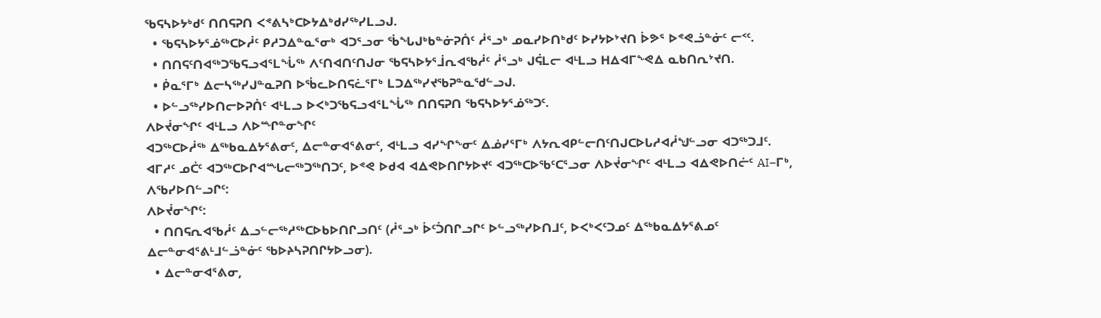ᖃᕋᓴᐅᔭᒃᑯᑦ ᑎᑎᕋᕈᑎ ᐸᕝᕕᓴᒃᑕᐅᔭᐃᒃᑯᓯᖅᓯᒪᓗᒍ.
  • ᖃᕋᓴᐅᔭᕐᓅᖅᑕᐅᓲᑦ ᑭᓱᑐᐃᓐᓇᕐᓂᒃ ᐊᑐᕐᓗᓂ ᖄᖓᒍᒃᑲᓐᓃᕈᑏᑦ ᓲᕐᓗᒃ ᓄᓇᓯᐅᑎᒃᑯᑦ ᐅᓯᔭᐅᔾᔪᑎ ᐆᕗᕐ ᐅᕝᕙᓘᓐᓃᑦ ᓕᑉᑦ.
  • ᑎᑎᕋᑦᑎᐊᖅᑐᖃᕋᓗᐊᕐᒪᖔᖅ ᐱᑦᑎᐊᑎᑦᑎᒍᓂ ᖃᕋᓴᐅᔭᕐᒨᕆᐊᖃᓲᑦ ᓲᕐᓗᒃ ᒍᕌᒪᓕ ᐊᒻᒪᓗ ᕼᐃᐊᒥᖕᕙᐃ ᓇᑲᑎᕆᔾᔪᑎ.
  • ᑮᓇᕐᒥᒃ ᐃᓕᓴᖅᓯᒍᓐᓇᕈᑎ ᐅᖄᓚᐅᑎᕋᓛᕐᒥᒃ ᒪᑐᐃᖅᓯᔪᖃᕈᓐᓇᖁᓪᓗᒍ.
  • ᐅᓪᓗᖅᓯᐅᑎᓕᐅᕈᑏᑦ ᐊᒻᒪᓗ ᐅᐸᒃᑐᖃᕋᓗᐊᕐᒪᖔᖅ ᑎᑎᕋᕈᑎ ᖃᕋᓴᐅᔭᕐᓅᖅᑐᑦ.
ᐱᐅᔫᓂᖏᑦ ᐊᒻᒪᓗ ᐱᐅᙱᓐᓂᖏᑦ
ᐊᑐᖅᑕᐅᓲᖅ ᐃᖅᑲᓇᐃᔭᕐᕕᓂᑦ, ᐃᓕᓐᓂᐊᕐᕕᓂᑦ, ᐊᒻᒪᓗ ᐊᓯᖏᖕᓂᑦ ᐃᓅᓯᕐᒥᒃ ᐱᔭᕆᐊᑭᓪᓕᑎᑦᑎᒍᑕᐅᒐᓱᐊᓲᖑᓪᓗᓂ ᐊᑐᖅᑐᒧᑦ. ᐊᒥᓱᑦ ᓄᑖᑦ ᐊᑐᖅᑕᐅᒋᐊᙵᓕᖅᑐᖅᑎᑐᑦ, ᐅᕝᕙ ᐅᑯᐊ ᐊᐃᕙᐅᑎᒋᔭᐅᔪᑦ ᐊᑐᖅᑕᐅᖃᑦᑕᕐᓗᓂ ᐱᐅᔫᓂᖏᑦ ᐊᒻᒪᓗ ᐊᐃᕙᐅᑎᓖᑦ AI−ᒥᒃ, ᐱᖃᓯᐅᑎᓪᓗᒋᑦ:
ᐱᐅᔫᓂᖏᑦ:
  • ᑎᑎᕋᕆᐊᖃᓲᑦ ᐃᓗᓪᓕᖅᓱᖅᑕᐅᑲᐅᑎᒋᓗᑎᑦ (ᓲᕐᓗᒃ ᐆᑦᑑᑎᒋᓗᒋᑦ ᐅᓪᓗᖅᓯᐅᑎᒧᑦ, ᐅᐸᒃᐸᑦᑐᓄᑦ ᐃᖅᑲᓇᐃᔭᕐᕕᓄᑦ ᐃᓕᓐᓂᐊᕐᕕᒻᒧᓪᓘᓐᓃᑦ ᖃᐅᔨᓴᕈᑎᒋᔭᐅᓗᓂ).
  • ᐃᓕᓐᓂᐊᕐᕕᓂ,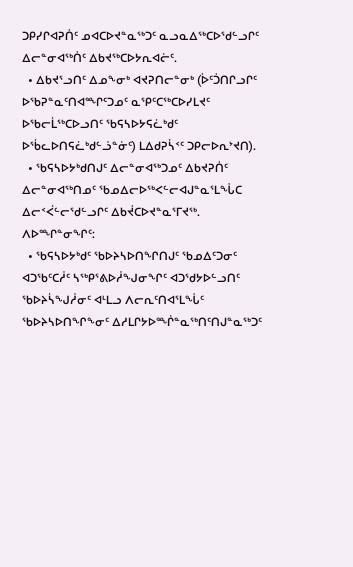ᑐᑭᓯᒋᐊᕈᑏᑦ ᓄᐊᑕᐅᔪᓐᓇᖅᑐᑦ ᓇᓗᓇᐃᖅᑕᐅᖁᓪᓗᒋᑦ ᐃᓕᓐᓂᐊᖅᑏᑦ ᐃᑲᔪᖅᑕᐅᔭᕆᐊᓖᑦ.
  • ᐃᑲᔪᕐᓗᑎᑦ ᐃᓄᖕᓂᒃ ᐊᔪᕈᑎᓕᓐᓂᒃ (ᐆᑦᑑᑎᒋᓗᒋᑦ ᐅᖃᕈᓐᓇᑦᑎᐊᙱᑦᑐᓄᑦ ᓇᕿᑦᑕᖅᑕᐅᓯᒪᔪᑦ ᐅᖃᓕᒫᖅᑕᐅᓗᑎᑦ ᖃᕋᓴᐅᔭᕋᓛᒃᑯᑦ ᐅᖄᓚᐅᑎᕋᓛᒃᑯᓪᓘᓐᓃᑦ) ᒪᐃᑯᕈᓵᑉᑦ ᑐᑭᓕᐅᕆᔾᔪᑎ).
  • ᖃᕋᓴᐅᔭᒃᑯᑎᒍᑦ ᐃᓕᓐᓂᐊᖅᑐᓄᑦ ᐃᑲᔪᕈᑏᑦ ᐃᓕᓐᓂᐊᖅᑎᓄᑦ ᖃᓄᐃᓕᐅᖅᐸᓪᓕᐊᒍᓐᓇᕐᒪᖔᑕ ᐃᓕᑉᐹᓪᓕᖁᓪᓗᒋᑦ ᐃᑲᔫᑕᐅᔪᓐᓇᕐᒥᔪᖅ.
ᐱᐅᙱᓐᓂᖏᑦ:
  • ᖃᕋᓴᐅᔭᒃᑯᑦ ᖃᐅᔨᓴᐅᑎᖏᑎᒍᑦ ᖃᓄᐃᑦᑐᓂᑦ ᐊᑐᖃᑦᑕᓲᑦ ᓴᖅᑭᕐᕕᐅᓲᖑᓂᖏᑦ ᐊᑐᖁᔭᐅᓪᓗᑎᑦ ᖃᐅᔨᓵᖑᓲᓂᑦ ᐊᒻᒪᓗ ᐱᓕᕆᑦᑎᐊᕐᒪᖔᑦ ᖃᐅᔨᓴᐅᑎᖏᖕᓂᑦ ᐃᓱᒪᒋᔭᐅᙲᓐᓇᖅᑎᑦᑎᒍᓐᓇᖅᑐᑦ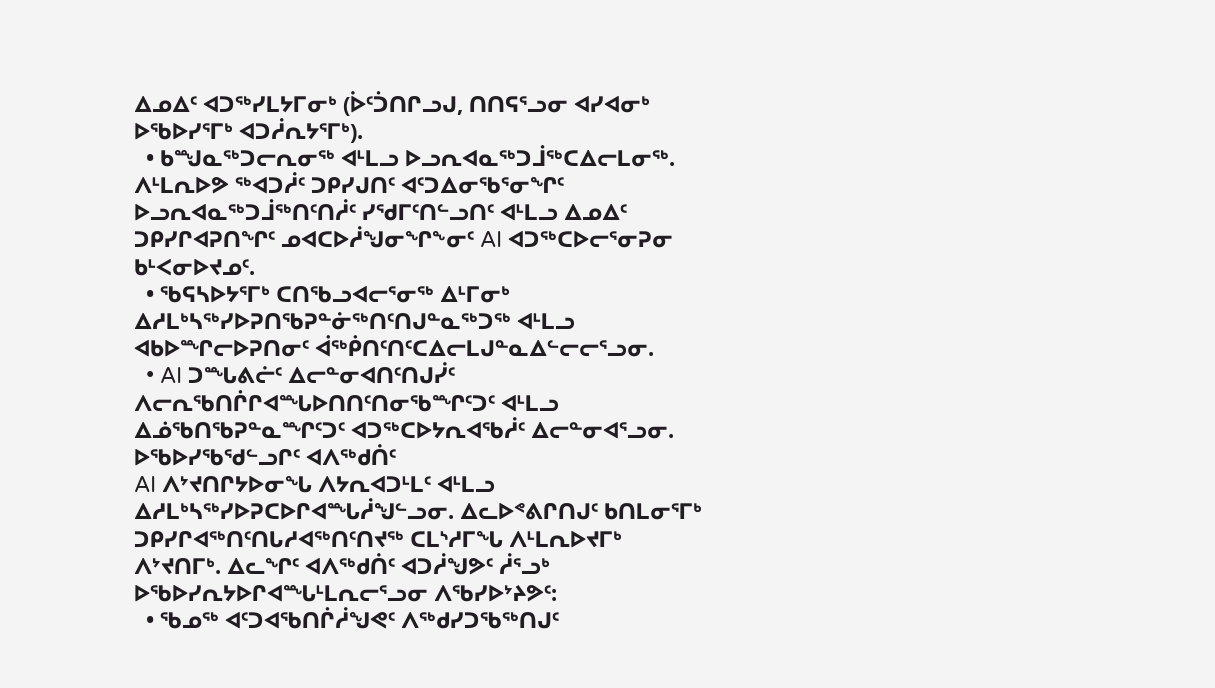ᐃᓄᐃᑦ ᐊᑐᖅᓯᒪᔭᒥᓂᒃ (ᐆᑦᑑᑎᒋᓗᒍ, ᑎᑎᕋᕐᓗᓂ ᐊᓯᐊᓂᒃ ᐅᖃᐅᓯᕐᒥᒃ ᐊᑐᓲᕆᔭᕐᒥᒃ).
  • ᑲᙳᓇᖅᑐᓕᕆᓂᖅ ᐊᒻᒪᓗ ᐅᓗᕆᐊᓇᖅᑐᒨᖅᑕᐃᓕᒪᓂᖅ. ᐱᒻᒪᕆᐅᕗ ᖅᐊᑐᓲᑦ ᑐᑭᓯᒍᑎᑦ ᐊᑦᑐᐃᓂᖃᕐᓂᖏᑦ ᐅᓗᕆᐊᓇᖅᑐᒨᖅᑎᑦᑎᓲᑦ ᓯᖁᒥᑦᑎᓪᓗᑎᑦ ᐊᒻᒪᓗ ᐃᓄᐃᑦ ᑐᑭᓯᒋᐊᕈᑎᖏᑦ ᓄᐊᑕᐅᓲᖑᓂᖏᖕᓂᑦ AI ᐊᑐᖅᑕᐅᓕᕐᓂᕈᓂ ᑲᒻᐸᓂᐅᔪᓄᑦ.
  • ᖃᕋᓴᐅᔭᕐᒥᒃ ᑕᑎᖃᓗᐊᓕᕐᓂᖅ ᐃᒻᒥᓂᒃ ᐃᓱᒪᒃᓴᖅᓯᐅᕈᑎᖃᕈᓐᓃᖅᑎᑦᑎᒍᓐᓇᖅᑐᖅ ᐊᒻᒪᓗ ᐊᑲᐅᙱᓕᐅᕈᑎᓂᑦ ᐋᖅᑮᑎᑦᑎᑦᑕᐃᓕᒪᒍᓐᓇᐃᓪᓕᓕᕐᓗᓂ.
  • AI ᑐᙵᕕᓖᑦ ᐃᓕᓐᓂᐊᑎᑦᑎᒍᓰᑦ ᐱᓕᕆᖃᑎᒌᒋᐊᙵᐅᑎᑎᑦᑎᓂᖃᙱᑦᑐᑦ ᐊᒻᒪᓗ ᐃᓅᖃᑎᖃᕈᓐᓇᙱᑦᑐᑦ ᐊᑐᖅᑕᐅᔭᕆᐊᖃᓲᑦ ᐃᓕᓐᓂᐊᕐᓗᓂ.
ᐅᖃᐅᓯᖃᖁᓪᓗᒋᑦ ᐊᐱᖅᑯᑏᑦ
AI ᐱᔾᔪᑎᒋᔭᐅᓂᖓ ᐱᔭᕆᐊᑐᒻᒪᑦ ᐊᒻᒪᓗ ᐃᓱᒪᒃᓴᖅᓯᐅᕈᑕᐅᒋᐊᙵᓲᖑᓪᓗᓂ. ᐃᓚᐅᕝᕕᒋᑎᒍᑦ ᑲᑎᒪᓂᕐᒥᒃ ᑐᑭᓯᒋᐊᖅᑎᑦᑎᒐᓱᐊᖅᑎᑦᑎᔪᖅ ᑕᒪᔅᓱᒥᖓ ᐱᒻᒪᕆᐅᔪᒥᒃ ᐱᔾᔪᑎᒥᒃ. ᐃᓚᖏᑦ ᐊᐱᖅᑯᑏᑦ ᐊᑐᓲᖑᕗᑦ ᓲᕐᓗᒃ ᐅᖃᐅᓯᕆᔭᐅᒋᐊᙵᒻᒪᕆᓕᕐᓗᓂ ᐱᖃᓯᐅᔾᔨᕗᑦ:
  • ᖃᓄᖅ ᐊᑦᑐᐊᖃᑎᒌᓲᖑᕙᑦ ᐱᖅᑯᓯᑐᖃᖅᑎᒍᑦ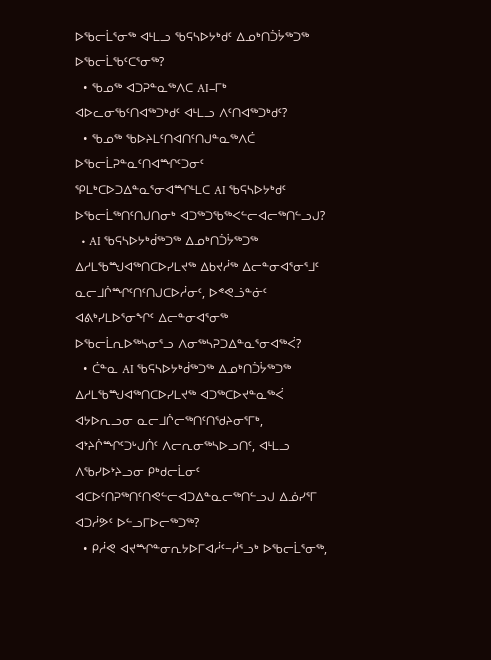ᐅᖃᓕᒫᕐᓂᖅ ᐊᒻᒪᓗ ᖃᕋᓴᐅᔭᒃᑯᑦ ᐃᓄᒃᑎᑑᔮᖅᑐᖅ ᐅᖃᓕᒫᖃᑦᑕᕐᓂᖅ?
  • ᖃᓄᖅ ᐊᑐᕈᓐᓇᖅᐱᑕ AI−ᒥᒃ ᐊᐅᓚᓂᖃᑦᑎᐊᖅᑐᒃᑯᑦ ᐊᒻᒪᓗ ᐱᑦᑎᐊᖅᑐᒃᑯᑦ?
  • ᖃᓄᖅ ᖃᐅᔨᒪᑦᑎᐊᑎᑦᑎᒍᓐᓇᖅᐱᑖ ᐅᖃᓕᒫᕈᓐᓇᑦᑎᐊᙱᑦᑐᓂᑦ ᕿᒪᒃᑕᐅᑐᐃᓐᓇᕐᓂᐊᙱᒻᒪᑕ AI ᖃᕋᓴᐅᔭᒃᑯᑦ ᐅᖃᓕᒫᖅᑎᑦᑎᒍᑎᓂᒃ ᐊᑐᖅᑐᖃᖅᐸᓪᓕᐊᓕᖅᑎᓪᓗᒍ?
  • AI ᖃᕋᓴᐅᔭᒃᑰᖅᑐᖅ ᐃᓄᒃᑎᑑᔮᖅᑐᖅ ᐃᓱᒪᖃᙳᐊᖅᑎᑕᐅᓯᒪᔪᖅ ᐃᑲᔪᓲᖅ ᐃᓕᓐᓂᐊᕐᓂᕐᒧᑦ ᓇᓕᒧᒌᙱᑦᑎᑦᑎᒍᑕᐅᓲᓂᑦ, ᐅᕝᕙᓘᓐᓃᑦ ᐊᕕᒃᓯᒪᐅᕐᓂᖏᑦ ᐃᓕᓐᓂᐊᕐᓂᖅ ᐅᖃᓕᒫᕆᐅᖅᓴᓂᕐᓗ ᐱᓂᖅᓴᕈᑐᐃᓐᓇᕐᓂᐊᖅᐹ?
  • ᑖᓐᓇ AI ᖃᕋᓴᐅᔭᒃᑰᖅᑐᖅ ᐃᓄᒃᑎᑑᔮᖅᑐᖅ ᐃᓱᒪᖃᙳᐊᖅᑎᑕᐅᓯᒪᔪᖅ ᐊᑐᖅᑕᐅᔪᓐᓇᖅᐹ ᐊᔭᐅᕆᓗᓂ ᓇᓕᒧᒌᓕᖅᑎᑦᑎᖁᔨᓂᕐᒥᒃ, ᐊᔾᔨᒌᙱᑦᑐᒡᒍᑏᑦ ᐱᓕᕆᓂᖅᓴᐅᓗᑎᑦ, ᐊᒻᒪᓗ ᐱᖃᓯᐅᔾᔨᓗᓂ ᑭᒃᑯᓕᒫᓂᑦ ᐊᑕᐅᑦᑎᕈᖅᑎᑦᑎᕙᓪᓕᐊᑐᐃᓐᓇᓕᖅᑎᓪᓗᒍ ᐃᓅᓯᕐᒥ ᐊᑐᓲᕗᑦ ᐅᓪᓗᒥᐅᓕᖅᑐᖅ?
  • ᑭᓲᕙ ᐊᔪᙱᓐᓂᕆᔭᐅᒥᐊᓲᑦ−ᓲᕐᓗᒃ ᐅᖃᓕᒫᕐᓂᖅ,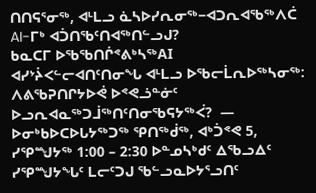ᑎᑎᕋᕐᓂᖅ, ᐊᒻᒪᓗ ᓈᓴᐅᓯᕆᓂᖅ−ᐊᑐᕆᐊᖃᖅᐱᑖ AI-ᒥᒃ ᐊᑑᑎᖃᑦᑎᐊᖅᑎᓪᓗᒍ?
ᑲᓇᑕᒥ ᐅᖃᖃᑎᒌᕝᕕᒃᓴᖅAI ᐊᓯᔾᔩᐸᓪᓕᐊᑎᑦᑎᓂᖓ ᐊᒻᒪᓗ ᐅᖃᓕᒫᕆᐅᖅᓴᓂᖅ: ᐱᕕᖃᕈᑎᒋᔭᐅᕚ ᐅᕝᕙᓘᓐᓃᑦ ᐅᓗᕆᐊᓇᖅᑐᒨᖅᑎᑦᑎᓂᖃᕋᔭᖅᐹ?  — ᐅᓂᒃᑲᐅᑕᐅᒐᔭᖅᑐᖅ ᕿᑎᖅᑰᖅ, ᐊᒃᑑᕝᕙ 5, ᓯᕿᙳᔭᖅ 1:00 – 2:30 ᐅᓐᓄᓴᒃᑯᑦ ᐃᖃᓗᐃᑦ ᓯᕿᙳᔭᖓᑦ ᒪᓕᑦᑐᒍ ᖃᓪᓗᓇᐅᔭᕐᓗᑎᑦ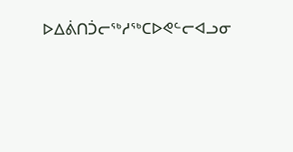ᐅᐃᕖᑎᑑᓕᖅᓱᖅᑕᐅᕙᓪᓕᐊᓗᓂ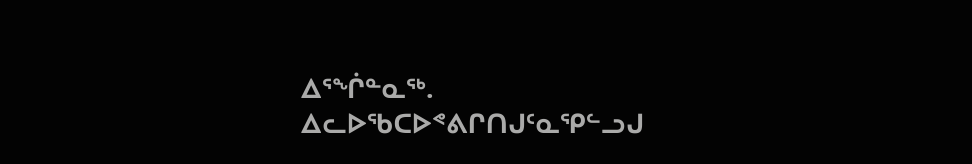ᐃᕐᖐᓐᓇᖅ. ᐃᓚᐅᖃᑕᐅᕝᕕᒋᑎᒍᑦᓇᕿᓪᓗᒍ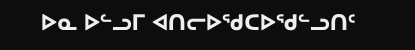ᐅᓇ ᐅᓪᓗᒥ ᐊᑎᓕᐅᖁᑕᐅᖁᓪᓗᑎᑦ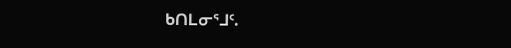ᑲᑎᒪᓂᕐᒧᑦ.